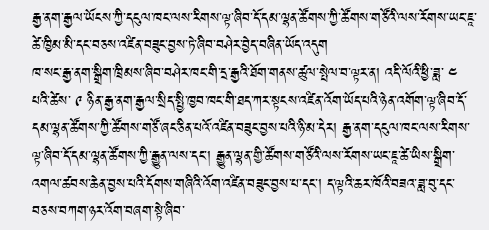རྒྱ་ནག་རྒྱལ་ཡོངས་ཀྱི་དངུལ་ཁང་ལས་རིགས་ལྟ་ཞིབ་དོ་དམ་ལྷན་ཚོགས་ཀྱི་ཚོགས་གཙོའི་ལས་རོགས་ཡང་ཇཱ་ཚེ་ཁྱིམ་མི་དང་བཅས་འཛིན་བཟུང་བྱས་ཏེ་ཞིབ་བཤེར་བྱེད་བཞིན་ཡོད་འདུག
ཁ་སང་རྒྱ་ནག་སྒྲིག་ཁྲིམས་ཞིབ་བཤེར་ཁང་གི་དྲ་རྒྱའི་ཐོག་གནས་ཚུལ་སྤེལ་བ་ལྟར་ན། འདི་ལོའི་ཕྱི་ཟླ་ ༤ པའི་ཚེས་ ༩ ཉིན་རྒྱ་ནག་རྒྱལ་སྲིད་སྤྱི་ཁྱབ་ཁང་གི་ཐད་ཀར་སྟངས་འཛིན་འོག་ཡོད་པའི་ཉེན་འགོག་ལྟ་ཞིབ་དོ་དམ་ལྷན་ཚོགས་ཀྱི་ཚོགས་གཙོ་ཞང་ཅིན་པའོ་འཛིན་བཟུང་བྱས་པའི་ཉི་མ་དེར། རྒྱ་ནག་དངུལ་ཁང་ལས་རིགས་ལྟ་ཞིབ་དོ་དམ་ལྷན་ཚོགས་ཀྱི་རྒྱུན་ལས་དང་། རྒྱུན་ལྷན་གྱི་ཚོགས་གཙོའི་ལས་རོགས་ཡང་ཇཱ་ཚེ་ཡིས་སྒྲིག་འགལ་ཚབས་ཆེན་བྱས་པའི་དོགས་གཞིའི་འོག་འཛིན་བཟུང་བྱས་པ་དང་། ད་ལྟའི་ཆར་ཁོའི་བཟའ་ཟླ་བུ་དང་བཅས་བཀག་ཉར་འོག་བཞག་སྟེ་ཞིབ་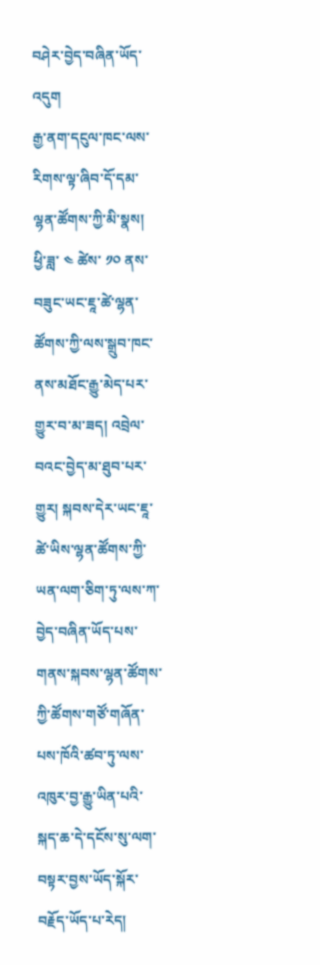བཤེར་བྱེད་བཞིན་ཡོད་འདུག
རྒྱ་ནག་དངུལ་ཁང་ལས་རིགས་ལྟ་ཞིབ་དོ་དམ་ལྷན་ཚོགས་ཀྱི་མི་སྣས། ཕྱི་ཟླ་ ༤ ཚེས་ ༡༠ ནས་བཟུང་ཡང་ཇཱ་ཚེ་ལྷན་ཚོགས་ཀྱི་ལས་སྒྲུབ་ཁང་ནས་མཐོང་རྒྱུ་མེད་པར་གྱུར་བ་མ་ཟད། འབྲེལ་བའང་བྱེད་མ་ཐུབ་པར་གྱུར། སྐབས་དེར་ཡང་ཇཱ་ཚེ་ཡིས་ལྷན་ཚོགས་ཀྱི་ཡན་ལག་ཅིག་ཏུ་ལས་ཀ་བྱེད་བཞིན་ཡོད་པས་གནས་སྐབས་ལྷན་ཚོགས་ཀྱི་ཚོགས་གཙོ་གཞོན་པས་ཁོའི་ཚབ་ཏུ་ལས་འཁུར་བྱ་རྒྱུ་ཡིན་པའི་སྐད་ཆ་དེ་དངོས་སུ་ལག་བསྟར་བྱས་ཡོད་སྐོར་བརྗོད་ཡོད་པ་རེད།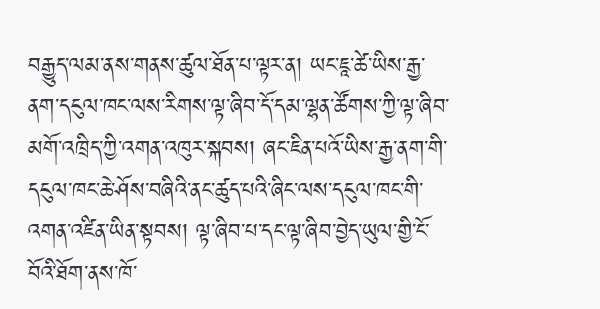བརྒྱུད་ལམ་ནས་གནས་ཚུལ་ཐོན་པ་ལྟར་ན། ཡང་ཇཱ་ཚེ་ཡིས་རྒྱ་ནག་དངུལ་ཁང་ལས་རིགས་ལྟ་ཞིབ་དོ་དམ་ལྷན་ཚོགས་ཀྱི་ལྟ་ཞིབ་མགོ་འཁྲིད་ཀྱི་འགན་འཁུར་སྐབས། ཞང་ཇིན་པའོ་ཡིས་རྒྱ་ནག་གི་དངུལ་ཁང་ཆེ་ཤོས་བཞིའི་ནང་ཚུད་པའི་ཞིང་ལས་དངུལ་ཁང་གི་འགན་འཛིན་ཡིན་སྟབས། ལྟ་ཞིབ་པ་དང་ལྟ་ཞིབ་བྱེད་ཡུལ་གྱི་ངོ་བོའི་ཐོག་ནས་ཁོ་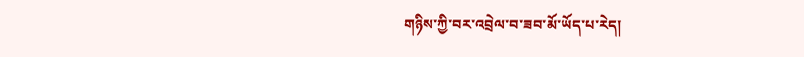གཉིས་ཀྱི་བར་འབྲེལ་བ་ཟབ་མོ་ཡོད་པ་རེད།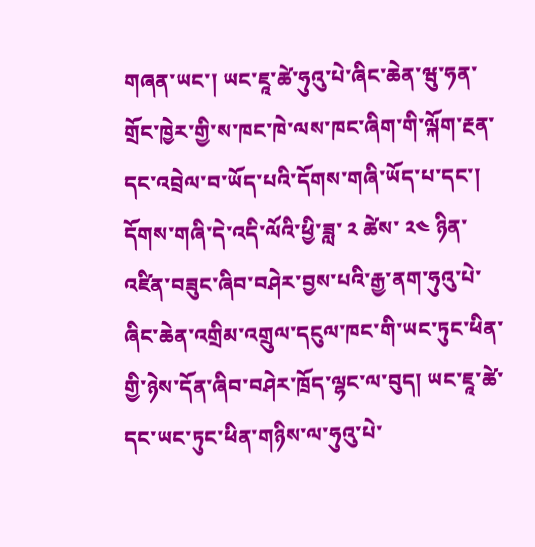གཞན་ཡང་། ཡང་ཇཱ་ཚེ་ཧུའུ་པེ་ཞིང་ཆེན་ཝུ་ཧན་གྲོང་ཁྱེར་གྱི་ས་ཁང་ཁེ་ལས་ཁང་ཞིག་གི་ལྐོག་རྔན་དང་འབྲེལ་བ་ཡོད་པའི་དོགས་གཞི་ཡོད་པ་དང་། དོགས་གཞི་དེ་འདི་ལོའི་ཕྱི་ཟླ་ ༢ ཚེས་ ༢༤ ཉིན་འཛིན་བཟུང་ཞིབ་བཤེར་བྱས་པའི་རྒྱ་ནག་ཧུའུ་པེ་ཞིང་ཆེན་འགྲིམ་འགྲུལ་དངུལ་ཁང་གི་ཡང་ཏུང་ཕིན་གྱི་ཉེས་དོན་ཞིབ་བཤེར་ཁྲོད་ལྷང་ལ་བུད། ཡང་ཇཱ་ཚེ་དང་ཡང་ཏུང་ཕིན་གཉིས་ལ་ཧུའུ་པེ་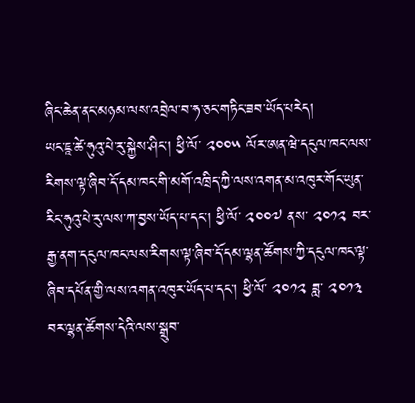ཞིང་ཆེན་ནང་མཉམ་ལས་འབྲེལ་བ་ཧ་ཅང་གཏིང་ཟབ་ཡོད་པརེད།
ཡང་ཇཱ་ཚེ་ཧུའུ་པེ་རུ་སྐྱེས་ཤིང་། ཕྱི་ལོ་ ༢༠༠༥ ལོར་ཨན་ཝེ་དངུལ་ཁང་ལས་རིགས་ལྟ་ཞིབ་དོ་དམ་ཁང་གི་མགོ་འཁྲིད་ཀྱི་ལས་འགན་མ་འཁུར་གོང་ཡུན་རིང་ཧུའུ་པེ་རུ་ལས་ཀ་བྱས་ཡོད་པ་དང་། ཕྱི་ལོ་ ༢༠༠༧ ནས་ ༢༠༡༢ བར་རྒྱ་ནག་དངུལ་ཁང་ལས་རིགས་ལྟ་ཞིབ་དོ་དམ་ལྷན་ཚོགས་ཀྱི་དངུལ་ཁང་ལྟ་ཞིབ་དཔོན་གྱི་ལས་འགན་འཁུར་ཡོད་པ་དང་། ཕྱི་ལོ་ ༢༠༡༢ ཟླ་ ༢༠༡༣ བར་ལྷན་ཚོགས་དེའི་ལས་སྒྲུབ་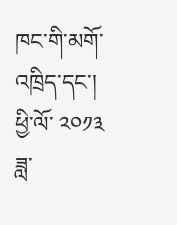ཁང་གི་མགོ་འཁྲིད་དང་། ཕྱི་ལོ་ ༢༠༡༣ ཟླ་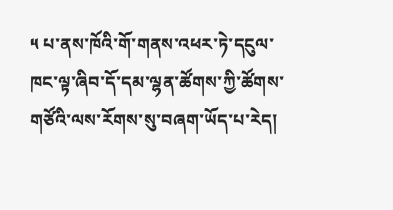༥ པ་ནས་ཁོའི་གོ་གནས་འཕར་ཏེ་དངུལ་ཁང་ལྟ་ཞིབ་དོ་དམ་ལྷན་ཚོགས་ཀྱི་ཚོགས་གཙོའི་ལས་རོགས་སུ་བཞག་ཡོད་པ་རེད།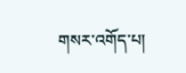གསར་འགོད་པ།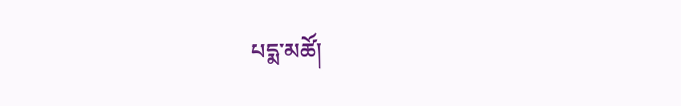པདྨ་མཚོ།